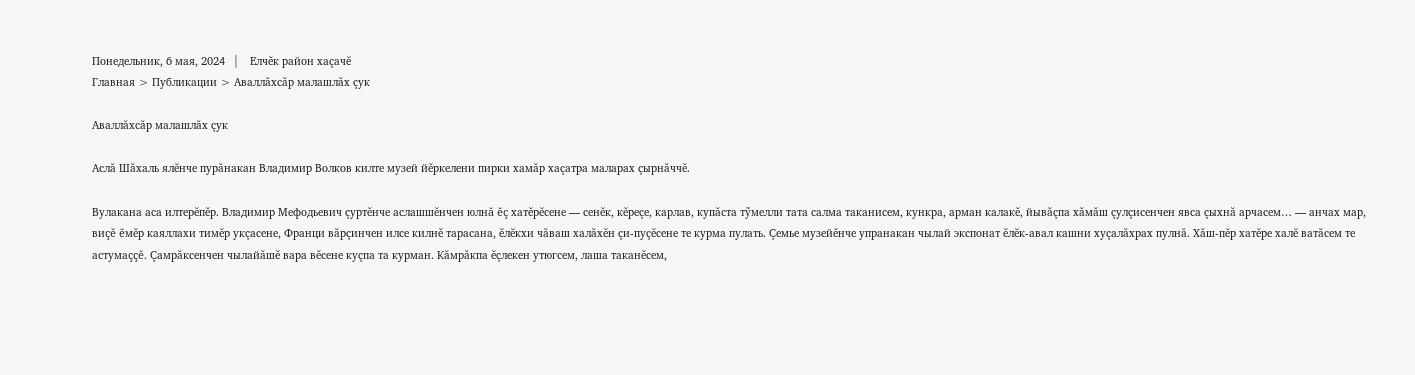Понедельник, 6 мая, 2024   |    Елчĕк район хаçачĕ
Главная > Публикации > Аваллăхсăр малашлăх çук

Аваллăхсăр малашлăх çук

Аслă Шăхаль ялĕнче пурăнакан Владимир Волков килте музей йĕркелени пирки хамăр хаçатра маларах çырнăччĕ.

Вулакана аса илтерĕпĕр. Владимир Мефодьевич çуртĕнче аслашшĕнчен юлнă ĕç хатĕрĕсене — сенĕк, кĕреçе, карлав, купăста тỹмелли тата салма таканисем, кункра, арман калакĕ, йывăçпа хăмăш çулçисенчен явса çыхнă арчасем… — анчах мар, виçĕ ĕмĕр каяллахи тимĕр укçасене, Франци вăрçинчен илсе килнĕ тарасана, ĕлĕкхи чăваш халăхĕн çи-пуçĕсене те курма пулать. Çемье музейĕнче упранакан чылай экспонат ĕлĕк-авал кашни хуçалăхрах пулнă. Хăш-пĕр хатĕре халĕ ватăсем те астумаççĕ. Çамрăксенчен чылайăшĕ вара вĕсене куçпа та курман. Кăмрăкпа ĕçлекен утюгсем, лаша таканĕсем,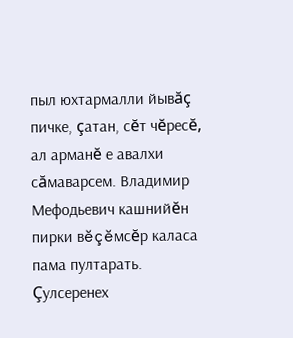пыл юхтармалли йывăç пичке, çатан, сĕт чĕресĕ, ал арманĕ е авалхи сăмаварсем. Владимир Мефодьевич кашнийĕн пирки вĕçĕмсĕр каласа пама пултарать. Çулсеренех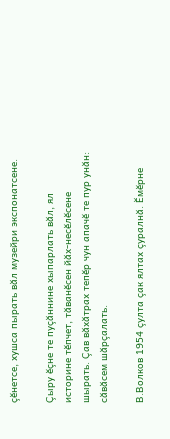çĕнетсе, хушса пырать вăл музейри экспонатсене.

Çыру ĕçне те пуçăннине хыпарлать вăл, ял историне тĕпчет, тăванĕсен йăх-несĕлĕсене шырать. Çав вăхăтрах тепĕр чун апачĕ те пур унăн: сăвăсем шăрçалать.

В.Волков 1954 çулта çак ялтах çуралнă. Ĕмĕрне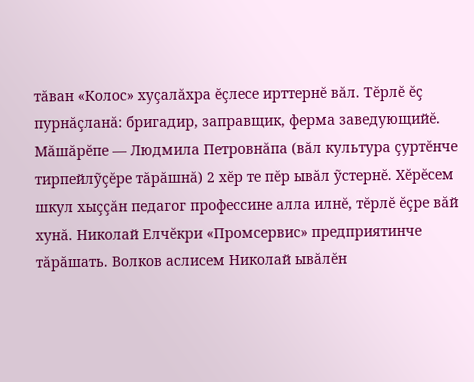тăван «Колос» хуçалăхра ĕçлесе ирттернĕ вăл. Тĕрлĕ ĕç пурнăçланă: бригадир, заправщик, ферма заведующийĕ. Мăшăрĕпе — Людмила Петровнăпа (вăл культура çуртĕнче тирпейлỹçĕре тăрăшнă) 2 хĕр те пĕр ывăл ỹстернĕ. Хĕрĕсем шкул хыççăн педагог профессине алла илнĕ, тĕрлĕ ĕçре вăй хунă. Николай Елчĕкри «Промсервис» предприятинче тăрăшать. Волков аслисем Николай ывăлĕн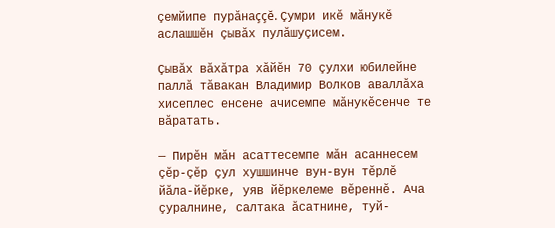çемйипе пурăнаççĕ. Çумри икĕ мăнукĕ аслашшĕн çывăх пулăшуçисем.

Çывăх вăхăтра хăйĕн 70 çулхи юбилейне паллă тăвакан Владимир Волков аваллăха хисеплес енсене ачисемпе мăнукĕсенче те вăратать.

— Пирĕн мăн асаттесемпе мăн асаннесем çĕр-çĕр çул хушшинче вун-вун тĕрлĕ йăла-йĕрке, уяв йĕркелеме вĕреннĕ. Ача çуралнине, салтака ăсатнине, туй-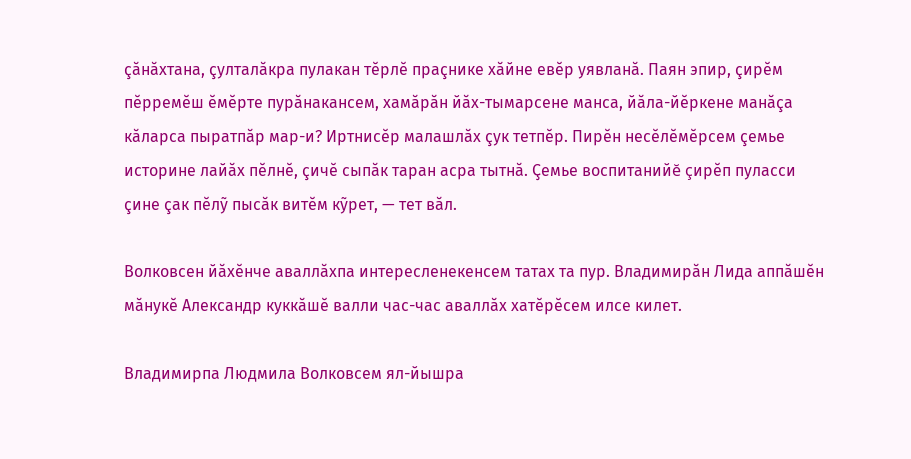çăнăхтана, çулталăкра пулакан тĕрлĕ праçнике хăйне евĕр уявланă. Паян эпир, çирĕм пĕрремĕш ĕмĕрте пурăнакансем, хамăрăн йăх-тымарсене манса, йăла-йĕркене манăçа кăларса пыратпăр мар-и? Иртнисĕр малашлăх çук тетпĕр. Пирĕн несĕлĕмĕрсем çемье историне лайăх пĕлнĕ, çичĕ сыпăк таран асра тытнă. Çемье воспитанийĕ çирĕп пуласси çине çак пĕлỹ пысăк витĕм кỹрет, — тет вăл.

Волковсен йăхĕнче аваллăхпа интересленекенсем татах та пур. Владимирăн Лида аппăшĕн мăнукĕ Александр куккăшĕ валли час-час аваллăх хатĕрĕсем илсе килет.

Владимирпа Людмила Волковсем ял-йышра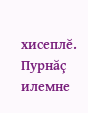хисеплĕ. Пурнăç илемне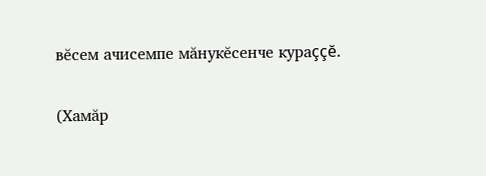вĕсем ачисемпе мăнукĕсенче кураççĕ.

(Хамăр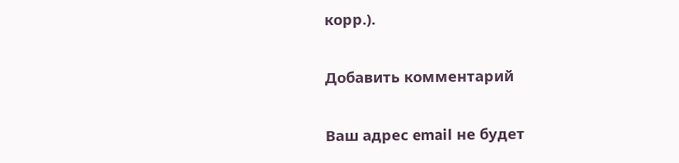корр.).

Добавить комментарий

Ваш адрес email не будет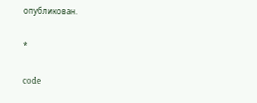опубликован.

*

code